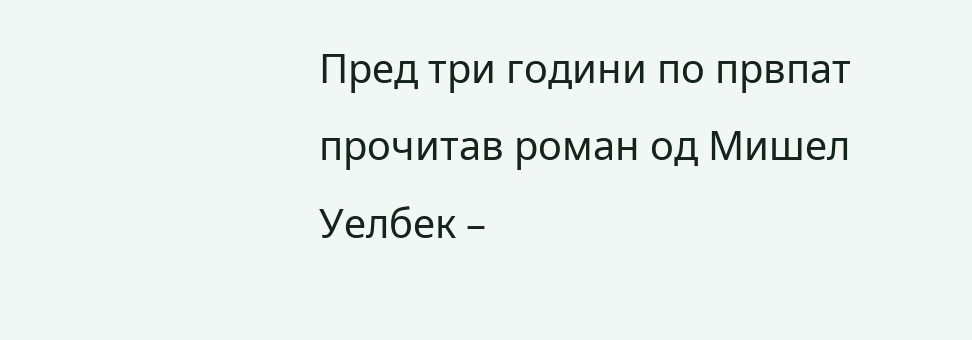Пред три години по првпат прочитав роман од Мишел Уелбек –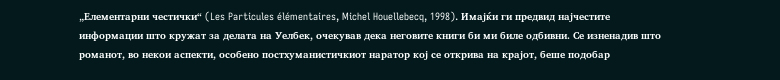„Елементарни честички“ (Les Particules élémentaires, Michel Houellebecq, 1998). Имајќи ги предвид најчестите информации што кружат за делата на Уелбек, очекував дека неговите книги би ми биле одбивни. Се изненадив што романот, во некои аспекти, особено постхуманистичкиот наратор кој се открива на крајот, беше подобар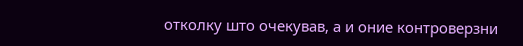отколку што очекував, а и оние контроверзни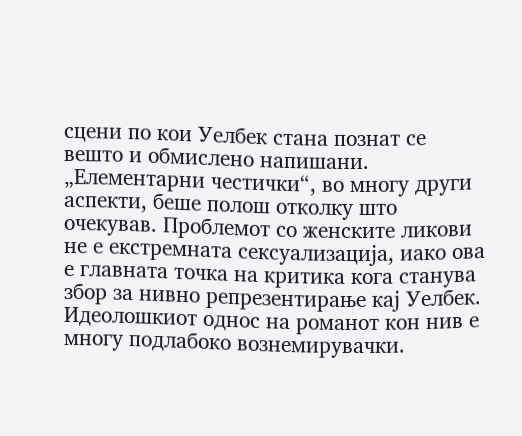сцени по кои Уелбек стана познат се вешто и обмислено напишани.
„Елементарни честички“, во многу други аспекти, беше полош отколку што очекував. Проблемот со женските ликови не е екстремната сексуализација, иако ова е главната точка на критика кога станува збор за нивно репрезентирање кај Уелбек. Идеолошкиот однос на романот кон нив е многу подлабоко вознемирувачки.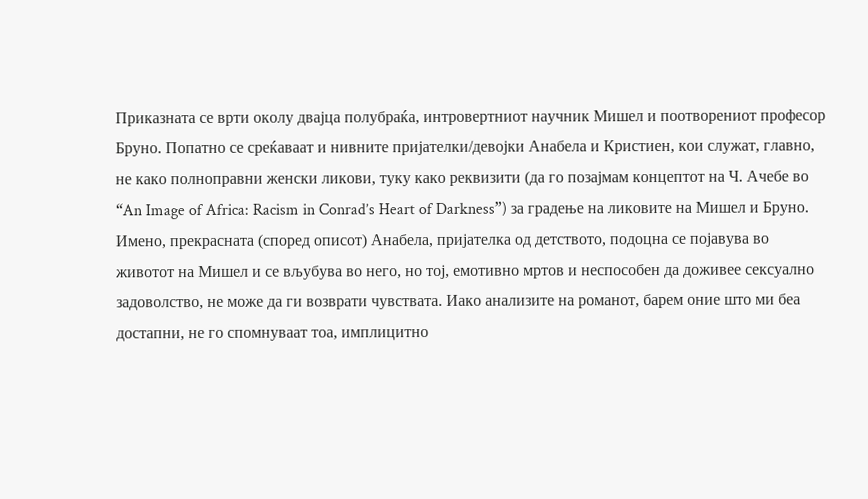Приказната се врти околу двајца полубраќа, интровертниот научник Мишел и поотворениот професор Бруно. Попатно се среќаваат и нивните пријателки/девојки Анабела и Кристиен, кои служат, главно, не како полноправни женски ликови, туку како реквизити (да го позајмам концептот на Ч. Ачебе во “An Image of Africa: Racism in Conrad’s Heart of Darkness”) за градење на ликовите на Мишел и Бруно.
Имено, прекрасната (според описот) Анабела, пријателка од детството, подоцна се појавува во животот на Мишел и се вљубува во него, но тој, емотивно мртов и неспособен да доживее сексуално задоволство, не може да ги возврати чувствата. Иако анализите на романот, барем оние што ми беа достапни, не го спомнуваат тоа, имплицитно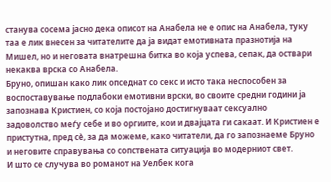станува сосема јасно дека описот на Анабела не е опис на Анабела, туку таа е лик внесен за читателите да ја видат емотивната празнотија на Мишел, но и неговата внатрешна битка во која успева, сепак, да оствари некаква врска со Анабела.
Бруно, опишан како лик опседнат со секс и исто така неспособен за воспоставување подлабоки емотивни врски, во своите средни години ја запознава Кристиен, со која постојано достигнуваат сексуално задоволство меѓу себе и во оргиите, кои и двајцата ги сакаат. И Кристиен е пристутна, пред сè, за да можеме, како читатели, да го запознаеме Бруно и неговите справувања со сопствената ситуација во модерниот свет.
И што се случува во романот на Уелбек кога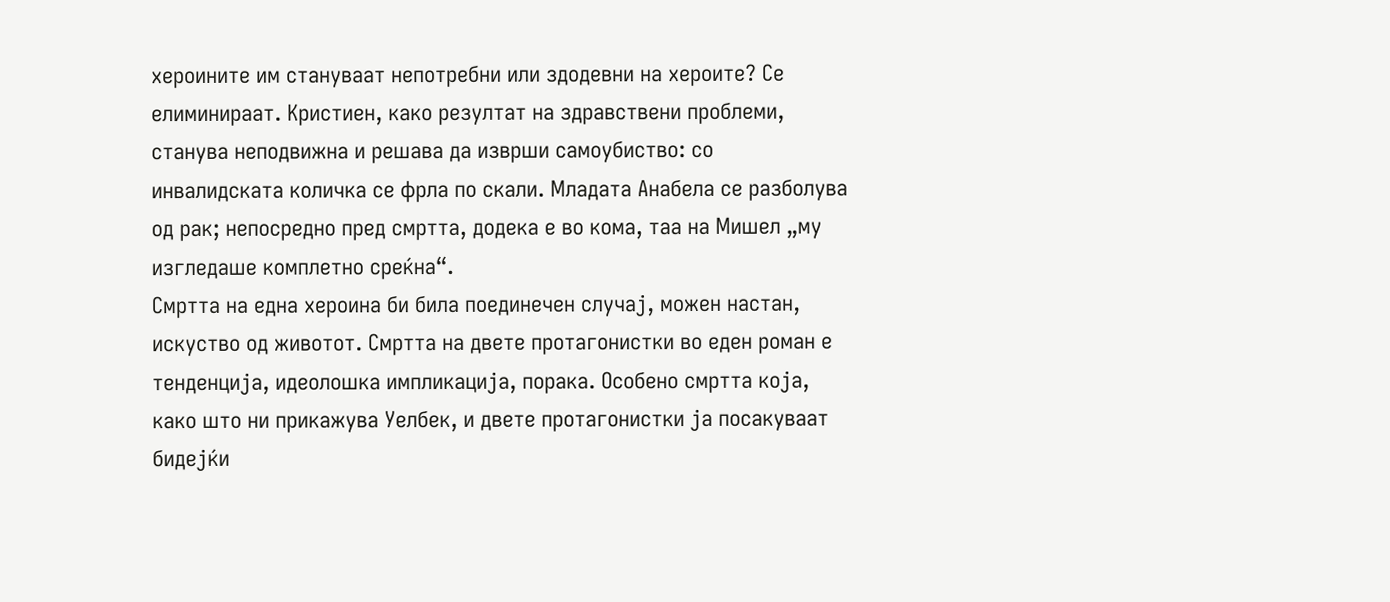хероините им стануваат непотребни или здодевни на хероите? Се елиминираат. Кристиен, како резултат на здравствени проблеми, станува неподвижна и решава да изврши самоубиство: со инвалидската количка се фрла по скали. Младата Анабела се разболува од рак; непосредно пред смртта, додека е во кома, таа на Мишел „му изгледаше комплетно среќна“.
Смртта на една хероина би била поединечен случај, можен настан, искуство од животот. Смртта на двете протагонистки во еден роман е тенденција, идеолошка импликација, порака. Особено смртта која, како што ни прикажува Уелбек, и двете протагонистки ја посакуваат бидејќи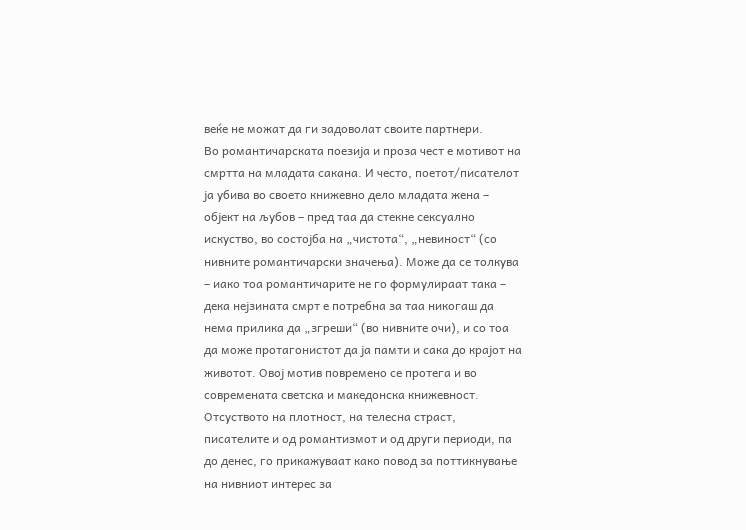веќе не можат да ги задоволат своите партнери.
Во романтичарската поезија и проза чест е мотивот на смртта на младата сакана. И често, поетот/писателот ја убива во своето книжевно дело младата жена – објект на љубов – пред таа да стекне сексуално искуство, во состојба на „чистота“, „невиност“ (со нивните романтичарски значења). Може да се толкува – иако тоа романтичарите не го формулираат така – дека нејзината смрт е потребна за таа никогаш да нема прилика да „згреши“ (во нивните очи), и со тоа да може протагонистот да ја памти и сака до крајот на животот. Овој мотив повремено се протега и во современата светска и македонска книжевност.
Отсуството на плотност, на телесна страст, писателите и од романтизмот и од други периоди, па до денес, го прикажуваат како повод за поттикнување на нивниот интерес за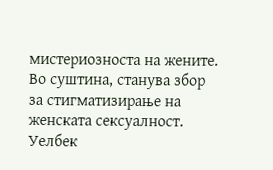мистериозноста на жените. Во суштина, станува збор за стигматизирање на женската сексуалност.
Уелбек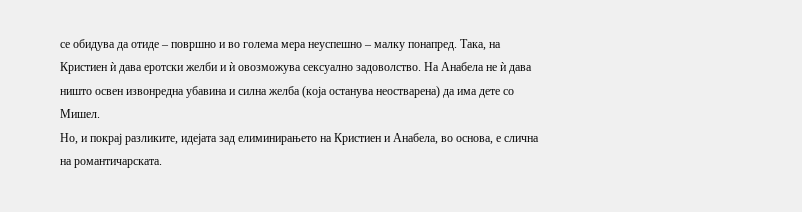се обидува да отиде – површно и во голема мера неуспешно – малку понапред. Така, на Кристиен ѝ дава еротски желби и ѝ овозможува сексуално задоволство. На Анабела не ѝ дава ништо освен извонредна убавина и силна желба (која останува неостварена) да има дете со Мишел.
Но, и покрај разликите, идејата зад елиминирањето на Кристиен и Анабела, во основа, е слична на романтичарската.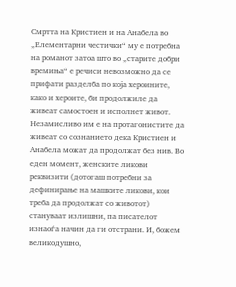Смртта на Кристиен и на Анабела во „Елементарни честички“ му е потребна на романот затоа што во „старите добри времиња“ е речиси невозможно да се прифати разделба по која хероините, како и хероите, би продолжиле да живеат самостоен и исполнет живот. Незамисливо им е на протагонистите да живеат со сознанието дека Кристиен и Анабела можат да продолжат без нив. Во еден момент, женските ликови реквизити (дотогаш потребни за дефинирање на машките ликови, кои треба да продолжат со животот) стануваат излишни, па писателот изнаоѓа начин да ги отстрани. И, божем великодушно,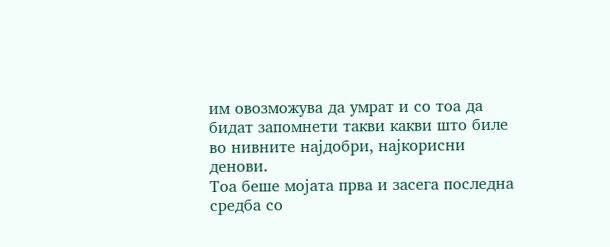им овозможува да умрат и со тоа да бидат запомнети такви какви што биле во нивните најдобри, најкорисни денови.
Тоа беше мојата прва и засега последна средба со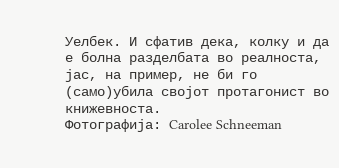Уелбек. И сфатив дека, колку и да е болна разделбата во реалноста, јас, на пример, не би го (само)убила својот протагонист во книжевноста.
Фотографија: Carolee Schneeman